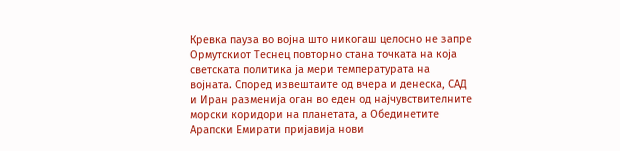Кревка пауза во војна што никогаш целосно не запре
Ормутскиот Теснец повторно стана точката на која светската политика ја мери температурата на војната. Според извештаите од вчера и денеска, САД и Иран разменија оган во еден од најчувствителните морски коридори на планетата, а Обединетите Арапски Емирати пријавија нови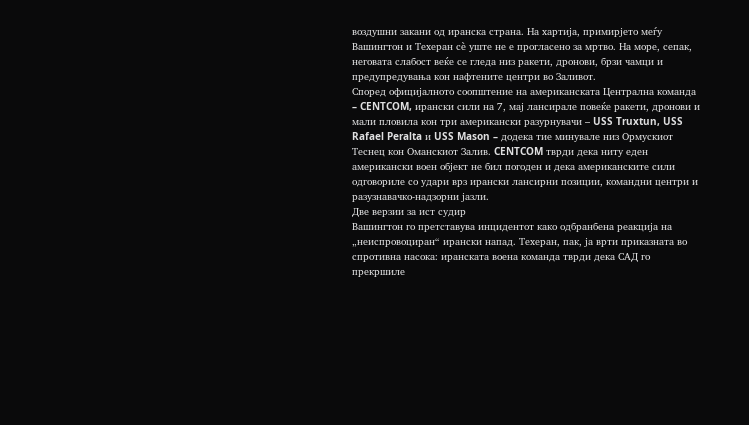воздушни закани од иранска страна. На хартија, примирјето меѓу Вашингтон и Техеран сè уште не е прогласено за мртво. На море, сепак, неговата слабост веќе се гледа низ ракети, дронови, брзи чамци и предупредувања кон нафтените центри во Заливот.
Според официјалното соопштение на американската Централна команда – CENTCOM, ирански сили на 7, мај лансирале повеќе ракети, дронови и мали пловила кон три американски разурнувачи – USS Truxtun, USS Rafael Peralta и USS Mason – додека тие минувале низ Ормускиот Теснец кон Оманскиот Залив. CENTCOM тврди дека ниту еден американски воен објект не бил погоден и дека американските сили одговориле со удари врз ирански лансирни позиции, командни центри и разузнавачко-надзорни јазли.
Две верзии за ист судир
Вашингтон го претставува инцидентот како одбранбена реакција на „неиспровоциран“ ирански напад. Техеран, пак, ја врти приказната во спротивна насока: иранската воена команда тврди дека САД го прекршиле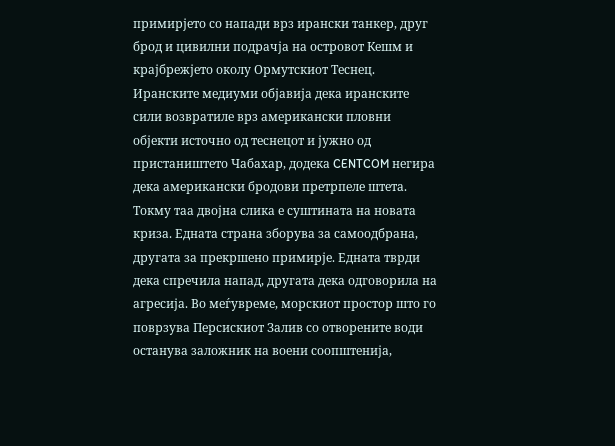примирјето со напади врз ирански танкер, друг брод и цивилни подрачја на островот Кешм и крајбрежјето околу Ормутскиот Теснец. Иранските медиуми објавија дека иранските сили возвратиле врз американски пловни објекти источно од теснецот и јужно од пристаништето Чабахар, додека CENTCOM негира дека американски бродови претрпеле штета.
Токму таа двојна слика е суштината на новата криза. Едната страна зборува за самоодбрана, другата за прекршено примирје. Едната тврди дека спречила напад, другата дека одговорила на агресија. Во меѓувреме, морскиот простор што го поврзува Персискиот Залив со отворените води останува заложник на воени соопштенија,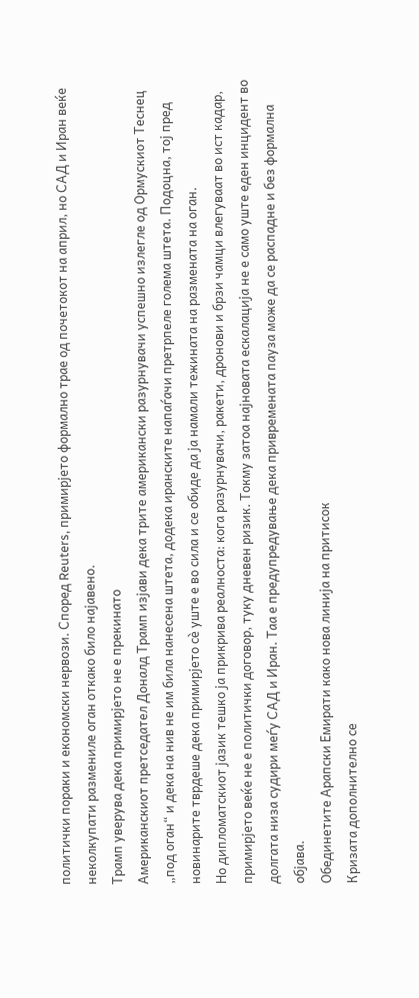политички пораки и економски нервози. Според Reuters, примирјето формално трае од почетокот на април, но САД и Иран веќе неколкупати размениле оган откако било најавено.
Трамп уверува дека примирјето не е прекинато
Американскиот претседател Доналд Трамп изјави дека трите американски разурнувачи успешно излегле од Ормускиот Теснец „под оган“ и дека на нив не им била нанесена штета, додека иранските напаѓачи претрпеле голема штета. Подоцна, тој пред новинарите тврдеше дека примирјето сè уште е во сила и се обиде да ја намали тежината на размената на оган.
Но дипломатскиот јазик тешко ја прикрива реалноста: кога разурнувачи, ракети, дронови и брзи чамци влегуваат во ист кадар, примирјето веќе не е политички договор, туку дневен ризик. Токму затоа најновата ескалација не е само уште еден инцидент во долгата низа судири меѓу САД и Иран. Таа е предупредување дека привремената пауза може да се распадне и без формална објава.
Обединетите Арапски Емирати како нова линија на притисок
Кризата дополнително се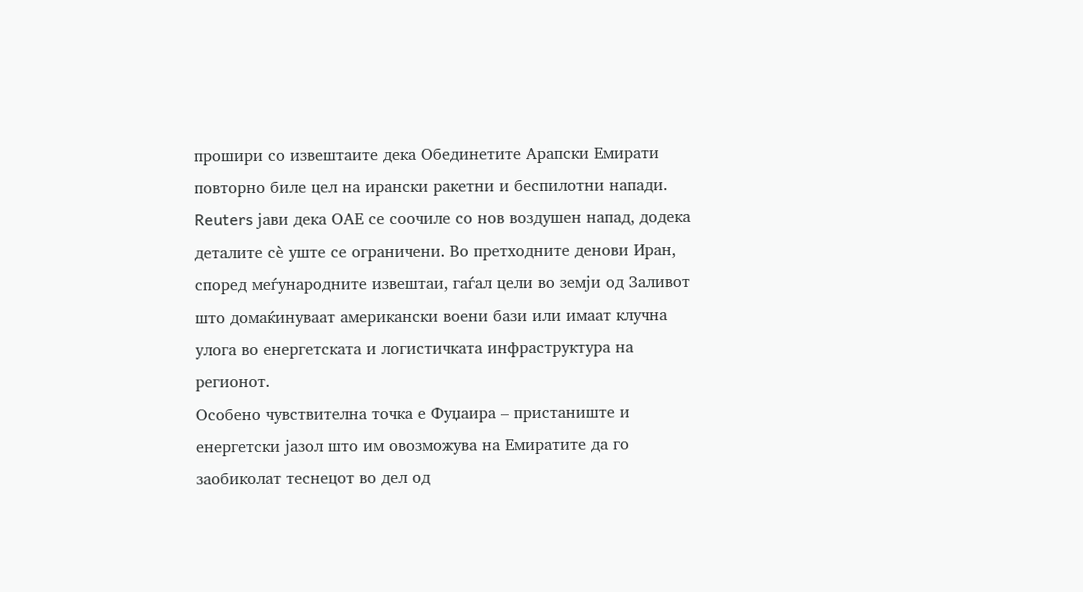прошири со извештаите дека Обединетите Арапски Емирати повторно биле цел на ирански ракетни и беспилотни напади. Reuters јави дека ОАЕ се соочиле со нов воздушен напад, додека деталите сè уште се ограничени. Во претходните денови Иран, според меѓународните извештаи, гаѓал цели во земји од Заливот што домаќинуваат американски воени бази или имаат клучна улога во енергетската и логистичката инфраструктура на регионот.
Особено чувствителна точка е Фуџаира – пристаниште и енергетски јазол што им овозможува на Емиратите да го заобиколат теснецот во дел од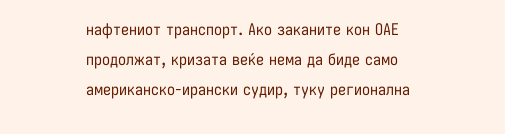нафтениот транспорт. Ако заканите кон ОАЕ продолжат, кризата веќе нема да биде само американско-ирански судир, туку регионална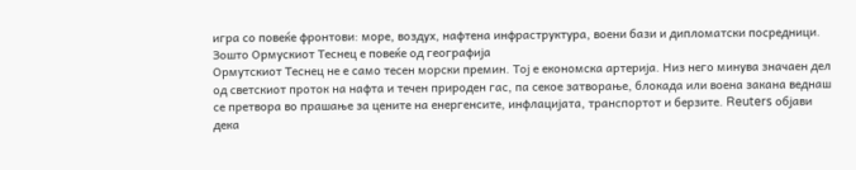игра со повеќе фронтови: море, воздух, нафтена инфраструктура, воени бази и дипломатски посредници.
Зошто Ормускиот Теснец е повеќе од географија
Ормутскиот Теснец не е само тесен морски премин. Тој е економска артерија. Низ него минува значаен дел од светскиот проток на нафта и течен природен гас, па секое затворање, блокада или воена закана веднаш се претвора во прашање за цените на енергенсите, инфлацијата, транспортот и берзите. Reuters објави дека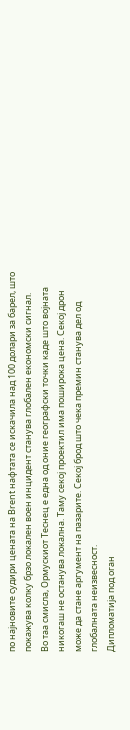по најновите судири цената на Brent нафтата се искачила над 100 долари за барел, што покажува колку брзо локален воен инцидент станува глобален економски сигнал.
Во таа смисла, Ормускиот Теснец е една од оние географски точки каде што војната никогаш не останува локална. Таму секој проектил има поширока цена. Секој дрон може да стане аргумент на пазарите. Секој брод што чека премин станува дел од глобалната неизвесност.
Дипломатија под оган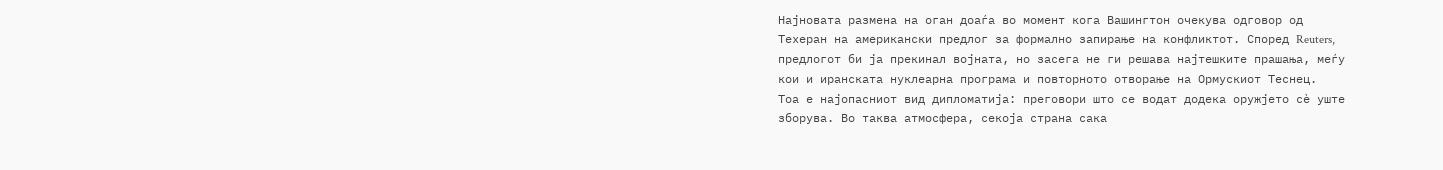Најновата размена на оган доаѓа во момент кога Вашингтон очекува одговор од Техеран на американски предлог за формално запирање на конфликтот. Според Reuters, предлогот би ја прекинал војната, но засега не ги решава најтешките прашања, меѓу кои и иранската нуклеарна програма и повторното отворање на Ормускиот Теснец.
Тоа е најопасниот вид дипломатија: преговори што се водат додека оружјето сè уште зборува. Во таква атмосфера, секоја страна сака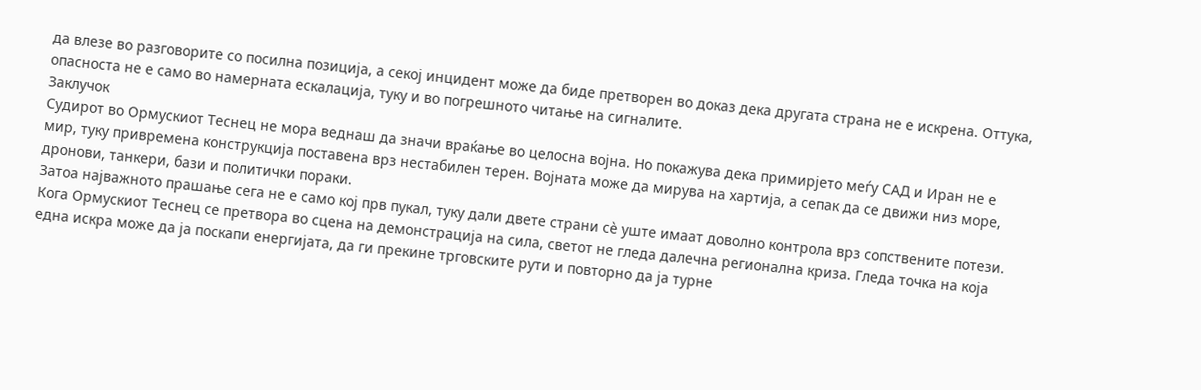да влезе во разговорите со посилна позиција, а секој инцидент може да биде претворен во доказ дека другата страна не е искрена. Оттука, опасноста не е само во намерната ескалација, туку и во погрешното читање на сигналите.
Заклучок
Судирот во Ормускиот Теснец не мора веднаш да значи враќање во целосна војна. Но покажува дека примирјето меѓу САД и Иран не е мир, туку привремена конструкција поставена врз нестабилен терен. Војната може да мирува на хартија, а сепак да се движи низ море, дронови, танкери, бази и политички пораки.
Затоа најважното прашање сега не е само кој прв пукал, туку дали двете страни сè уште имаат доволно контрола врз сопствените потези. Кога Ормускиот Теснец се претвора во сцена на демонстрација на сила, светот не гледа далечна регионална криза. Гледа точка на која една искра може да ја поскапи енергијата, да ги прекине трговските рути и повторно да ја турне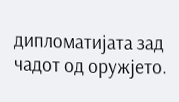дипломатијата зад чадот од оружјето.